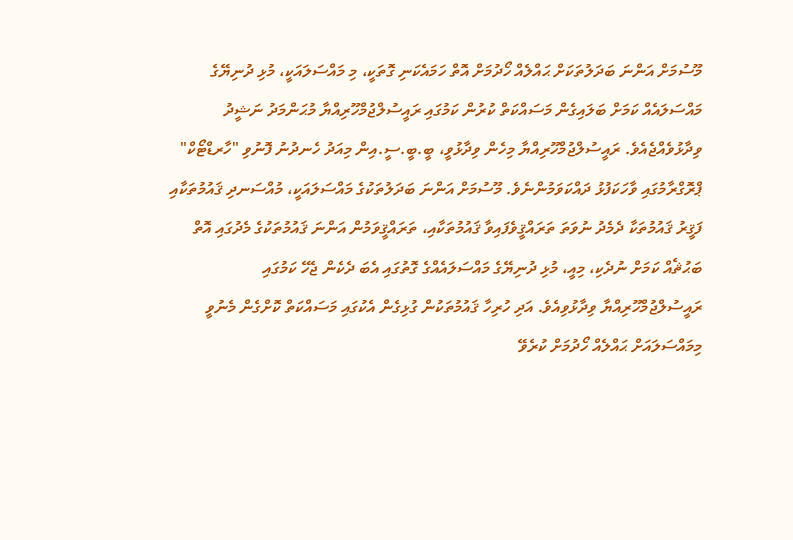މޫސުމަށް އަންނަ ބަދަލުތަކަށް ޙައްލެއް ހޯދުމަށް އޮތް ހަމައެކަނި ގޮތަކީ، މި މައްސަލައަކީ، މުޅި ދުނިޔޭގެ މައްސަލައެއް ކަމަށް ބަލައިގެން މަސައްކަތް ކުރުން ކަމުގައި ރައީސުލްޖުމްހޫރިއްޔާ މުޙަންމަދު ނަޝީދު ވިދާޅުވެއްޖެއެވެ. ރައީސުލްޖުމްހޫރިއްޔާ މިހެން ވިދާޅުވީ، ބީ.ބީ.ސީ.އިން މިއަދު ހެނދުނު ފޮނުވި "ހާރޑްޓޯކް" ޕްރޮގްރާމުގައި ވާހަކަފުޅު ދައްކަވަމުންނެވެ. މޫސުމަށް އަންނަ ބަދަލުތަކުގެ މައްސަލައަކީ، މުއްސަނދި ޤައުމުތަކާއި ފަޤީރު ޤައުމުތަކާ ދެމެދު ނުވަތަ ތަރައްޤީވެފައިވާ ޤައުމުތަކާއި، ތަރައްޤީވަމުން އަންނަ ޤައުމުތަކުގެ މެދުގައި އޮތް ބަޙުޘެއް ކަމަށް ނުދެކި، މިއީ، މުޅި ދުނިޔޭގެ މައްސަލައެއްގެ ގޮތުގައި އެބަ ދެކެން ޖެހޭ ކަމުގައި ރައީސުލްޖުމްހޫރިއްޔާ ވިދާޅުވިއެވެ. އަދި ހުރިހާ ޤައުމުތަކުން ގުޅިގެން އެކުގައި މަސައްކަތް ކޮށްގެން މެނުވީ މިމައްސަލައަށް ޙައްލެއް ހޯދުމަށް ކުރެވޭ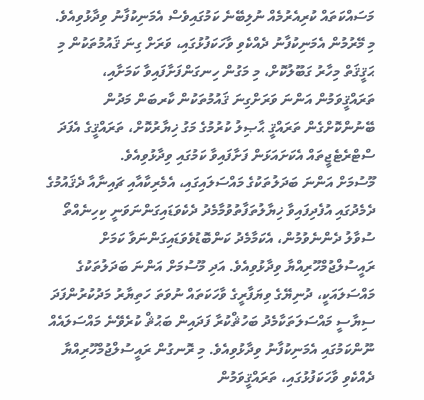މަސައްކަތައް ކުރިއެރުމެއް ނުލިބޭނެ ކަމުގައިވެސް އެމަނިކުފާނު ވިދާޅުވިއެވެ. މި މޭރުމުން އެމަނިކުފާނު ދެއްކެވި ވާހަކަފުޅުގައި، ވަރަށް ގިނަ ޤައުމުތަކުން މި ޙަޤީޤަތް މިހާރު ގަބޫލުކޮށް، މި މަގުން ހިނގަންފަށާފައިވާ ކަމަށާއި، ތަރައްޤީވަމުން އަންނަ ވަރަށްގިނަ ޤައުމުތަކުން ކާރބަން މަދުން ބޭނުންކޮށްގެން ތަރައްޤީ ޙާޞިލު ކުރުމުގެ މަގު ޚިޔާރުކޮށް، ތަރައްޤީގެ އެފަދަ ސްޓްރެޓެޖީތައް އެކަށައަޅަން ފަށާފައިވާ ކަމުގައި ވިދާޅުވިއެވެ.
މޫސުމަށް އަންނަ ބަދަލުތަކުގެ މައްސަލައިގައި، އެމެރިކާއާއި ޗައިނާއާ ދެޤައުމުގެ ދެމެދުގައި އުފެދިފައިވާ ޚިޔާލުތަފާތުވުމާމެދު ދެކެވަޑައިގަންނަވަނީ ކިހިނެއްތޯ ސުވާލު ދެންނެވުމުން، އެކަމާމެދު ކަންބޮޑުވެވަޑައިގަންނަވާ ކަމަށް ރައީސުލްޖުމްހޫރިއްޔާ ވިދާޅުވިއެވެ. އަދި މޫސުމަށް އަންނަ ބަދަލުތަކުގެ މައްސަލައަކީ، ދުނިޔޭގެ ވިޔަފާރީގެ ވާހަކަތައް ނުވަތަ ހަތިޔާރު މަދުކުރުންފަދަ ސިޔާސީ މައްސަލަތަކާމެދު ބަހުޘްކުރާ ފަދައިން ބަޙުޘް ކުރެވޭނެ މައްސަލައެއް ނޫންކަމުގައި އެމަނިކުފާނު ވިދާޅުވިއެވެ. މި ރޮނގުން ރައީސުލްޖުމްހޫރިއްޔާ ދެއްކެވި ވާހަކަފުޅުގައި، ތަރައްޤީވަމުން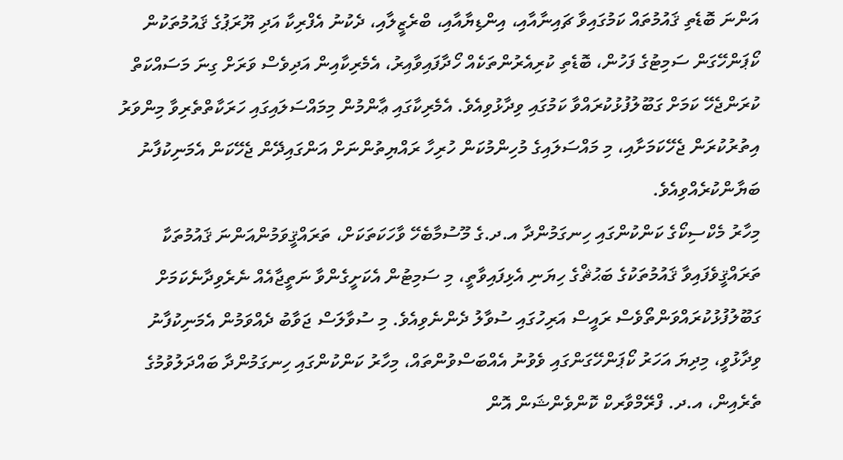އަންނަ ބޮޑެތި ޤައުމުތައް ކަމުގައިވާ ޗައިނާއާއި، އިންޑިޔާއާއި، ބްރެޒީލާއި، ދެކުނު އެފްރިކާ އަދި ޔޫރަޕުގެ ޤައުމުތަކުން ކޯޕަންހޭގަން ސަމިޓުގެ ފަހުން، ބޮޑެތި ކުރިއެރުންތަކެއް ހޯދާފައިވާއިރު، އެމެރިކާއިން އަދިވެސް ވަރަށް ގިނަ މަސައްކަތް ކުރަންޖެހޭ ކަމަށް ގަބޫލުފުޅުކުރައްވާ ކަމުގައި ވިދާޅުވިއެވެ. އެމެރިކާގައި ޢާންމުން މިމައްސަލައިގައި ހަރަކާތްތެރިވާ މިންވަރު އިތުރުކުރަން ޖެހޭކަމަށާއި، މި މައްސަލައިގެ މުހިންމުކަން ހުރިހާ ރައްޔިތުންނަށް އަންގައިދޭން ޖެހޭކަން އެމަނިކުފާނު ބަޔާންކުރެއްވިއެވެ.
މިހާރު މެކްސިކޯގެ ކަންކުންގައި ހިނގަމުންދާ އ.ދ.ގެ މޫސުމާބެހޭ ވާހަކަތަކަށް، ތަރައްޤީވަމުންއަންނަ ޤައުމުތަކާ ތަރައްޤީވެފައިވާ ޤައުމުތަކުގެ ބަޙުޘްގެ ހިޔަނި އެޅިފައިވާތީ، މި ސަމިޓުން އެކަށީގެންވާ ނަތީޖާއެއް ނެރެވިދާނެކަމަށް ގަބޫލުފުޅުކުރައްވަންތޯވެސް ރައީސް އަރިހުގައި ސުވާލު ދެންނެވިއެވެ. މި ސުވާލަސް ޖަވާބު ދެއްވަމުން އެމަނިކުފާނު ވިދާޅުވީ، މިދިޔަ އަހަރު ކޯޕަންހޭގަންގައި ވެވުނު އެއްބަސްވުންތައް، މިހާރު ކަންކުންގައި ހިނގަމުންދާ ބައްދަލުވުމުގެ ތެރެއިން، އ.ދ. ފްރޭމްވާރކް ކޮންވެންޝަން އޮން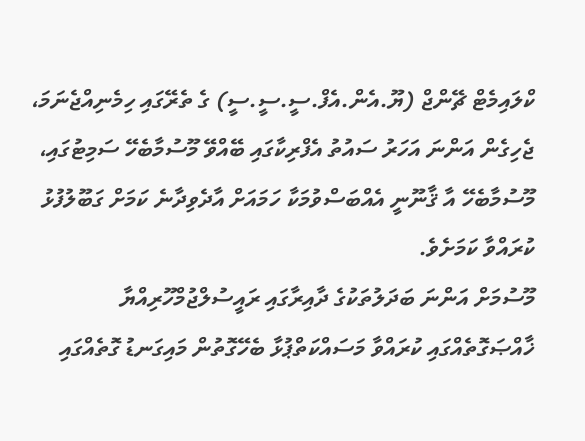ކްލައިމެޓް ޗޭންޖް (ޔޫ.އެން.އެފް.ސީ.ސީ.ސީ) ގެ ތެރޭގައި ހިމެނިއްޖެނަމަ، ޖެހިގެން އަންނަ އަހަރު ސައުތު އެފްރިކާގައި ބޭއްވޭ މޫސުމާބެހޭ ސަމިޓުގައި، މޫސުމާބެހޭ އާ ޤާނޫނީ އެއްބަސްވުމަކާ ހަމައަށް އާދެވިދާނެ ކަމަށް ގަބޫލުފުޅު ކުރައްވާ ކަމަށެވެ.
މޫސުމަށް އަންނަ ބަދަލުތަކުގެ ދާއިރާގައި ރައީސުލްޖުމްހޫރިއްޔާ ޚާއްޞަގޮތެއްގައި ކުރައްވާ މަސައްކަތްޕުޅާ ބެހޭގޮތުން މައިގަނޑު ގޮތެއްގައި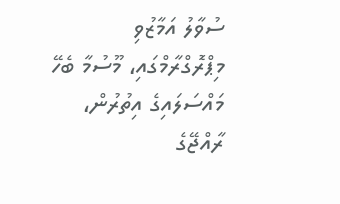ސުވާލު އަމާޒުވި މިޕްރޮގްރާމްގައި، މޫސުމާ ބެހޭ މައްސަލައިގެ އިތުރުން، ރާއްޖޭގެ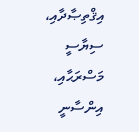އިޤްތިޞާދާއި، ސިޔާސީ މަސްރަޙާއި، އިންސާނީ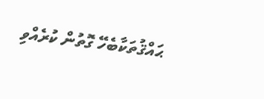ޙައްޤުތަކާބެހޭ ގޮތުން ކުރެއްވި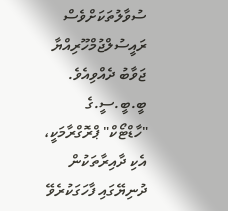ސުވާލުތަކަށްވެސް ރައީސުލްޖުމްހޫރިއްޔާ ޖަވާބު ދެއްވިއެވެ.
ބީ.ބީ.ސީ.ގެ "ހާޑްޓޯކް" ޕްރޮގްރާމަކީ، އެކި ދާއިރާތަކުން ދުނިޔޭގައި ފާހަގަކުރެވޭ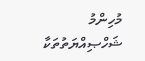މުހިންމު ޝަހްޞިއްޔަތުތަކާ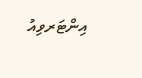އިންޓަރވިއު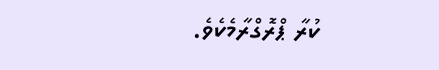ކުރާ ޕްރޮގްރާމެކެވެ.